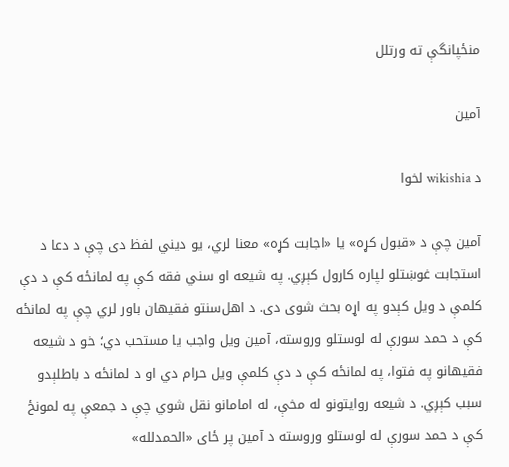منځپانگې ته ورتلل

آمین

د wikishia لخوا

آمین چې د «قبول کړه» یا «اجابت کړه» معنا لري، یو ديني لفظ دی چې د دعا د استجابت غوښتلو لپاره کارول کېږي. په شیعه او سني فقه کې په لمانځه کې د دې کلمې د ویل کېدو په اړه بحث شوی دی. د اهل‌سنتو فقیهان باور لري چې په لمانځه کې د حمد سورې له لوستلو وروسته، آمین ویل واجب یا مستحب دي؛ خو د شیعه فقیهانو په فتوا، په لمانځه کې د دې کلمې ویل حرام دي او د لمانځه د باطلېدو سبب کېږي. د شیعه روایتونو له مخې، له امامانو نقل شوي چې د جمعې په لمونځ کې د حمد سورې له لوستلو وروسته د آمین پر ځای «الحمدلله»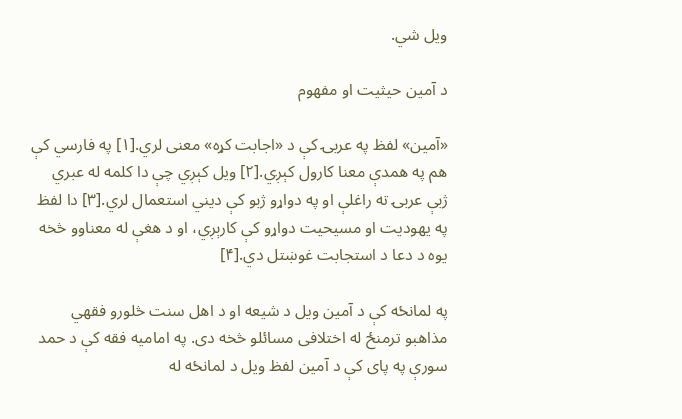ویل شي.

د آمین حیثیت او مفهوم

«آمین» لفظ په عربۍ کې د «اجابت کړه» معنی لري.[۱] په فارسي کې هم په همدې معنا کارول کېږي.[۲] ویل کېږي چې دا کلمه له عبري ژبې عربۍ ته راغلې او په دواړو ژبو کې ديني استعمال لري.[۳] دا لفظ په یهودیت او مسیحیت دواړو کې کارېږي، او د هغې له معناوو څخه یوه د دعا د استجابت غوښتل دي.[۴]

په لمانځه کې د آمین ویل د شیعه او د اهل سنت څلورو فقهي مذاهبو ترمنځ له اختلافی مسائلو څخه دی. په امامیه فقه کې د حمد سورې په پای کې د آمین لفظ ویل د لمانځه له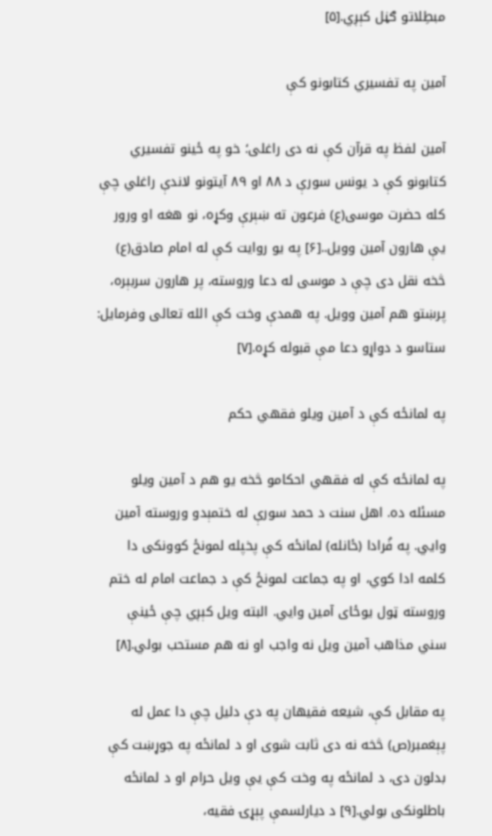مبطِلاتو ګڼل کېږي.[۵]

آمین په تفسيري کتابونو کې

آمین لفظ په قرآن کې نه دی راغلی؛ خو په ځینو تفسيري کتابونو کې د یونس سورې د ۸۸ او ۸۹ آیتونو لاندې راغلي چې کله حضرت موسی(ع) فرعون ته ښېرې وکړه، نو هغه او ورور یې هارون آمین وویل..[۶] په یو روایت کې له امام صادق(ع) څخه نقل دی چې د موسی له دعا وروسته، پر هارون سربېره، پرښتو هم آمین وویل. په همدې وخت کې الله تعالی وفرمایل: ستاسو د دواړو دعا مې قبوله کړه.[۷]

په لمانځه کې د آمین ویلو فقهي حکم

په لمانځه کې له فقهي احکامو څخه یو هم د آمین ویلو مسئله ده. اهل سنت د حمد سورې له ختمېدو وروسته آمین وايي. په فُرادا (ځانله) لمانځه کې پخپله لمونځ کوونکی دا کلمه ادا کوي، او په جماعت لمونځ کې د جماعت امام له ختم وروسته ټول یوځای آمین وايي. البته ویل کېږي چې ځینې سني مذاهب آمین ویل نه واجب او نه هم مستحب بولي.[۸]

په مقابل کې، شیعه فقیهان په دې دلیل چې دا عمل له پېغمبر(ص) څخه نه دی ثابت شوی او د لمانځه په جوړښت کې بدلون دی، د لمانځه په وخت کې یې ویل حرام او د لمانځه باطلونکی بولي.[۹] د دیارلسمې پېړۍ فقیه،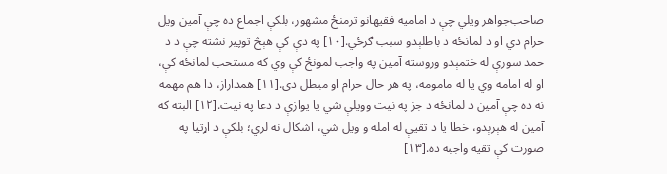صاحب‌جواهر ویلي چې د امامیه فقیهانو ترمنځ مشهور، بلکې اجماع ده چې آمین ویل حرام دي او د لمانځه د باطلېدو سبب ګرځي.[۱۰] په دې کې هېڅ توپیر نشته چې د د حمد سورې له ختمېدو وروسته آمین په واجب لمونځ کې وي که مستحب لمانځه کې، او له امامه وي یا له مامومه، په هر حال حرام او مبطل دی.[۱۱] همداراز، دا هم مهمه نه ده چې آمین د لمانځه د جز په نیت وویلې شي یا یوازې د دعا په نیت.[۱۲] البته که آمین له هېرېدو، خطا یا د تقیې له امله و ویل شي، اشکال نه لري؛ بلکې د اړتیا په صورت کې تقیه واجبه ده.[۱۳]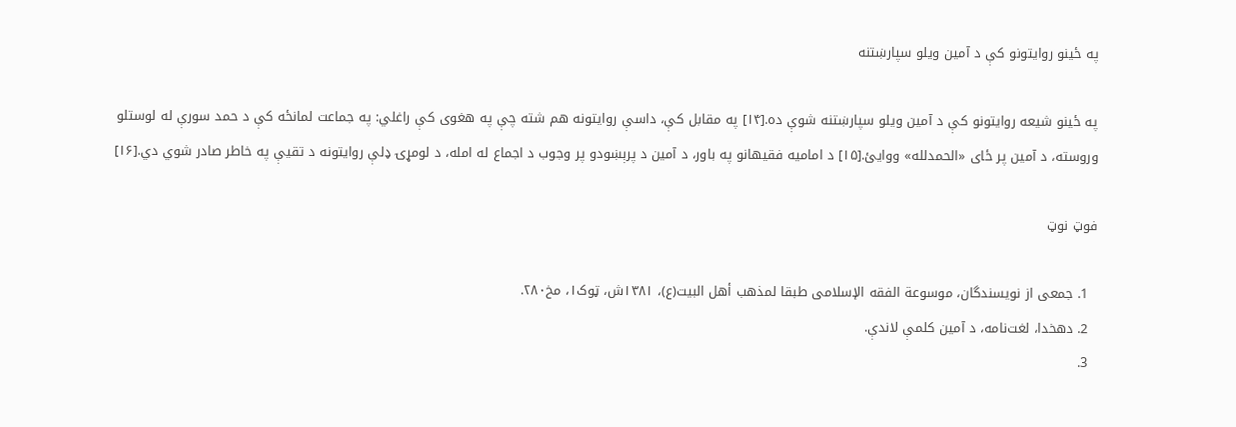په ځینو روایتونو کې د آمین ویلو سپارښتنه

په ځینو شیعه روایتونو کې د آمین ویلو سپارښتنه شوې ده.[۱۴] په مقابل کې، داسې روایتونه هم شته چې په هغوی کې راغلي: په جماعت لمانځه کې د حمد سورې له لوستلو وروسته، د آمین پر ځای «الحمدلله» ووایئ.[۱۵] د امامیه فقیهانو په باور، د آمین د پرېښودو پر وجوب د اجماع له امله، د لومړۍ ډلې روایتونه د تقیې په خاطر صادر شوي دي.[۱۶]

فوټ نوټ

  1. جمعی از نویسندگان، موسوعة الفقه الإسلامی طبقا لمذهب أهل البیت(ع)، ۱۳۸۱ش، ټوک۱، مخ۲۸۰.
  2. دهخدا، لغت‌نامه، د آمین کلمې لاندې.
  3.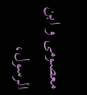معصومی و ابن الرسول،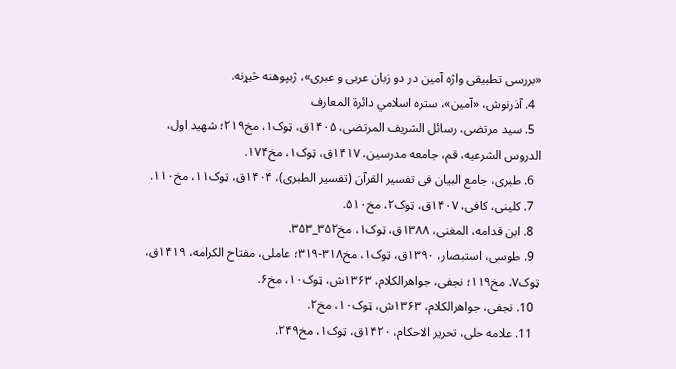«بررسی تطبیقی واژه آمین در دو زبان عربی و عبری»، ژبپوهنه څیړنه.
  4. آذرنوش، «آمین»، ستره اسلامي دائرة المعارف
  5. سید مرتضی، رسائل الشریف المرتضی، ۱۴۰۵ق، ټوک۱، مخ۲۱۹؛ شهید اول، الدروس الشرعیه، قم، جامعه مدرسین، ۱۴۱۷ق، ټوک۱، مخ۱۷۴.
  6. طبری، جامع البیان فی تفسیر القرآن (تفسیر الطبری)، ۱۴۰۴ق، ټوک۱۱، مخ۱۱۰.
  7. کلینی، کافی، ۱۴۰۷ق، ټوک۲، مخ۵۱۰.
  8. ابن قدامه، المغنی، ۱۳۸۸ق، ټوک۱، مخ۳۵۲_۳۵۳.
  9. طوسی، استبصار، ۱۳۹۰ق، ټوک۱، مخ۳۱۸-۳۱۹؛ عاملی، مفتاح الکرامه، ۱۴۱۹ق، ټوک۷، مخ۱۱۹؛ نجفی، جواهرالکلام، ۱۳۶۳ش، ټوک۱۰، مخ۶.
  10. نجفی، جواهرالکلام، ۱۳۶۳ش، ټوک۱۰، مخ۲.
  11. علامه حلی، تحریر الاحکام، ۱۴۲۰ق، ټوک۱، مخ۲۴۹.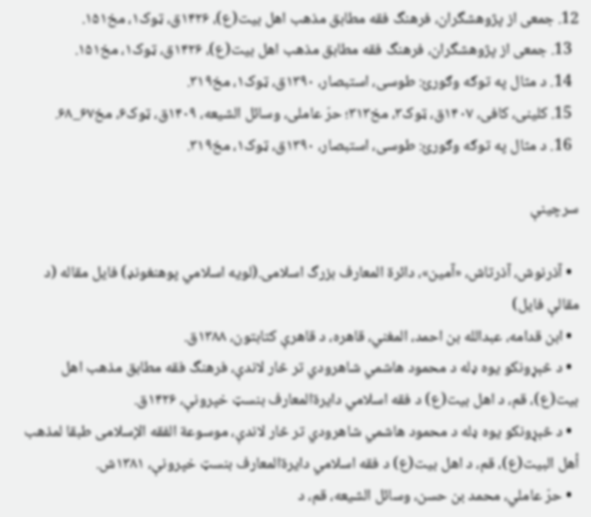12. جمعی از پژوهشگران، فرهنگ فقه مطابق مذهب اهل بیت(ع)، ۱۴۲۶ق، ټوک۱، مخ۱۵۱.
  13. جمعی از پژوهشگران، فرهنگ فقه مطابق مذهب اهل بیت(ع)، ۱۴۲۶ق، ټوک۱، مخ۱۵۱.
  14. د مثال په توګه وګورئ: طوسی، استبصار، ۱۳۹۰ق، ټوک۱، مخ۳۱۹.
  15. کلینی، کافی، ۱۴۰۷ق، ټوک۳، مخ۳۱۳؛ حرّ عاملی، وسائل الشیعه، ۱۴۰۹ق، ټوک۶، مخ۶۷_۶۸.
  16. د مثال په توګه وګورئ: طوسی، استبصار، ۱۳۹۰ق، ټوک۱، مخ۳۱۹.

سرچينې

  • آذرنوش، آذرتاش، «آمین»، دائرة المعارف بزرگ اسلامی.(لویه اسلامي پوهنغونډ) فایل مقاله (د مقالې فایل)
  • ابن قدامه، عبدالله بن احمد، المغني، قاهره، د قاهرې کتابتون، ۱۳۸۸ق.
  • د څېړونکو یوه ډله د محمود هاشمي شاهرودي تر څار لاندې، فرهنگ فقه مطابق مذهب اهل بیت(ع)، قم، د اهل بیت(ع) د فقه اسلامي دایرةالمعارف بنسټ خپرونې، ۱۴۲۶ق.
  • د څېړونکو یوه ډله د محمود هاشمي شاهرودي تر څار لاندې، موسوعة الفقه الإسلامی طبقا لمذهب أهل البیت(ع)، قم، د اهل بیت(ع) د فقه اسلامي دایرةالمعارف بنسټ خپرونې، ۱۳۸۱ش.
  • حرّ عاملي، محمد بن حسن، وسائل الشیعه، قم، د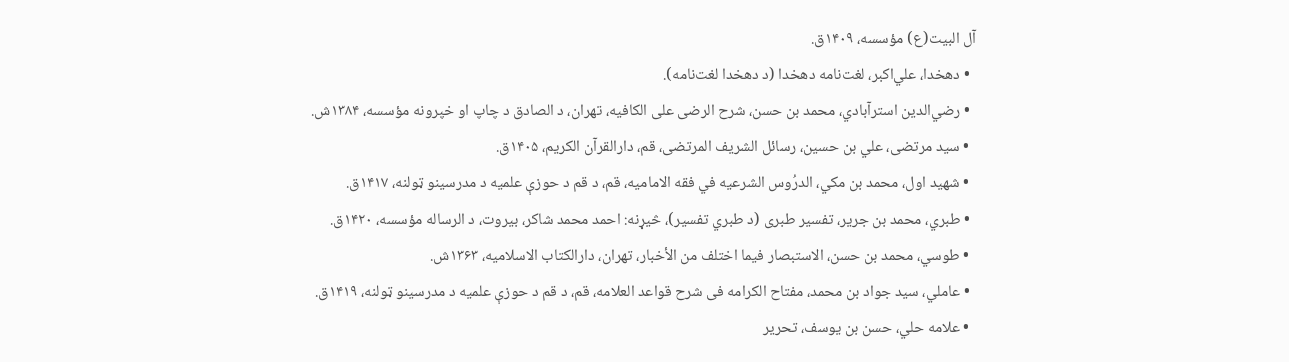آل البیت(ع) مؤسسه، ۱۴۰۹ق.
  • دهخدا، علي‌اکبر، لغت‌نامه دهخدا (د دهخدا لغت‌نامه).
  • رضي‌الدین استرآبادي، محمد بن حسن، شرح الرضی علی الکافیه، تهران، د الصادق د چاپ او خپرونه مؤسسه، ۱۳۸۴ش.
  • سید مرتضی، علي بن حسین، رسائل الشریف المرتضی، قم، دارالقرآن الکریم، ۱۴۰۵ق.
  • شهید اول، محمد بن مکي، الدرُوس الشرعیه في فقه الامامیه، قم، د قم د حوزې علمیه د مدرسینو ټولنه، ۱۴۱۷ق.
  • طبري، محمد بن جریر، تفسیر طبری (د طبري تفسیر)، څیړنه: احمد محمد شاکر، بیروت، د الرساله مؤسسه، ۱۴۲۰ق.
  • طوسي، محمد بن حسن، الاستبصار فیما اختلف من الأخبار، تهران، دارالکتاب الاسلامیه، ۱۳۶۳ش.
  • عاملي، سید جواد بن محمد، مفتاح الکرامه فی شرح قواعد العلامه، قم، د قم د حوزې علمیه د مدرسینو ټولنه، ۱۴۱۹ق.
  • علامه حلي، حسن بن یوسف، تحریر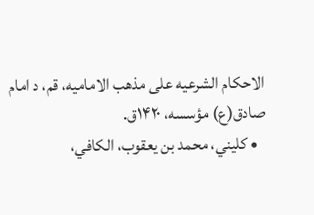الاحکام الشرعیه علی مذهب الامامیه، قم، د امام صادق(ع) مؤسسه، ۱۴۲۰ق.
  • کلیني، محمد بن یعقوب، الکافي،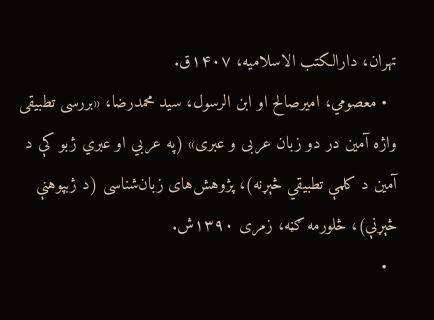تهران، دارالکتب الاسلامیه، ۱۴۰۷ق.
  • معصومي، امیرصالح او ابن الرسول، سید محمدرضا، «بررسی تطبیقی واژه آمین در دو زبان عربی و عبری» (په عربي او عبري ژبو کې د آمین د کلمې تطبیقي څېړنه)، پژوهش‌های زبان‌شناسی (د ژبپوهنې څېړنې)، څلورمه ګڼه، زمری ۱۳۹۰ش.
  •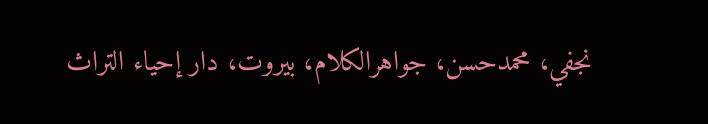نجفي، محمدحسن، جواهرالکلام، بیروت، دار إحياء التراث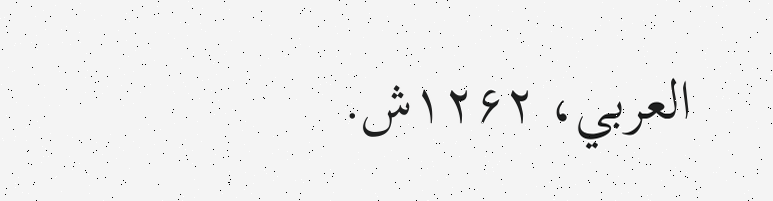العربي، ۱۲۶۲ش.